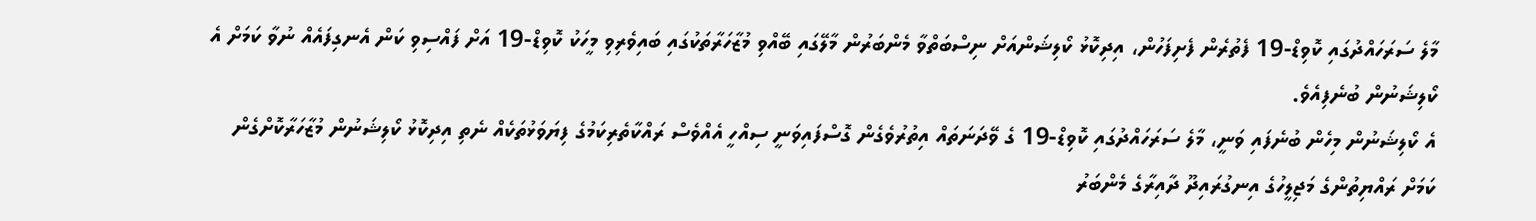މާލެ ސަރަހައްދުގައި ކޮވިޑް-19 ފެތުރެން ފެށިފަހުން، އިދިކޮޅު ކޯލިޝަންއަށް ނިސްބަތްވާ މެންބަރުން މާލޭގައި ބޭއްވި މުޒާހަރާތަކުގައި ބައިވެރިވި މީހަކު ކޮވިޑް-19 އަށް ފައްސިވި ކަން އެނގިފައެއް ނުވާ ކަމަށް އެ ކޯލިޝަނުން ބުނެފިއެވެ.
އެ ކޯލިޝަނުން މިހެން ބުނެފައި ވަނީ، މާލެ ސަރަހައްދުގައި ކޮވިޑް-19 ގެ ވޭދަނަތައް އިތުރުވެގެން ގޮސްފައިވަނީ ސިއްހީ އެއްވެސް ރައްކާތެރިކަމުގެ ފިޔަވަޅުތަކެއް ނެތި އިދިކޮޅު ކޯލިޝަނުން މުޒާހަރާކޮށްގެން ކަމަށް ރައްޔިތުންގެ މަޖިލީހުގެ އިނގުރައިދޫ ދާއިރާގެ މެންބަރު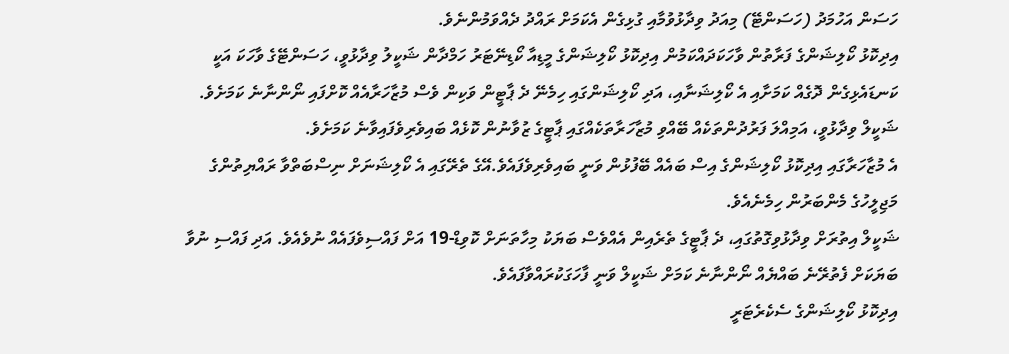ހަސަން އަހުމަދު (ހަސަންޓޭ) މިއަދު ވިދާޅުވުމާއި ގުޅިގެން އެކަމަށް ރައްދު ދެއްވަމުންނެވެ.
އިދިކޮޅު ކޯލިޝަންގެ ފަރާތުން ވާހަކަދައްކަމުން އިދިކޮޅު ކޯލިޝަންގެ މީޑިއާ ކޯޑިނޭޓަރު ހަމްދާން ޝަކީލު ވިދާޅުވީ، ހަސަންޓޭގެ ވާހަކަ އަކީ ކަނޑައެޅިގެން ދޮގެއް ކަމަށާއި އެ ކޯލިޝަނާއި، އަދި ކޯލިޝަންގައި ހިމެނޭ ދެ ޕާޓީން ވަކިން ވެސް މުޒާހަރާއެއް ކޮށްފައި ނޯންނާނެ ކަމަށެވެ.
ޝަކީލް ވިދާޅުވީ، އަމިއްލަ ފަރުދުންތަކެއް ބޭއްވި މުޒާހަރާތަކެއްގައި ޕާޓީގެ ޒުވާނުން ކޮޅެއް ބައިވެރިވެފައިވާނެ ކަމަށެވެ.
އެ މުޒާހަރާގައި އިދިކޮޅު ކޯލިޝަންގެ އިސް ބައެއް ބޭފުޅުން ވަނީ ބައިވެރިވެފައެވެ.އޭގެ ތެރޭގައި އެ ކޯލިޝަނަށް ނިސްބަތްވާ ރައްޔިތުންގެ މަޖިލީހުގެ މެންބަރުން ހިމެނެއެވެ.
ޝަކީލް އިތުރަށް ވިދާޅުވިގޮތުގައި، ދެ ޕާޓީގެ ތެރެއިން އެއްވެސް ބަޔަކު މިހާތަނަށް ކޮވިޑް-19 އަށް ފައްސިވެފައެއް ނުވެއެވެ. އަދި ފައްސި ނުވާ ބަޔަކަށް ފެތުރޭނެ ބައްޔެއް ނޯންނާނެ ކަމަށް ޝަކީލް ވަނީ ފާހަގަކުރައްވާފައެވެ.
އިދިކޮޅު ކޯލިޝަންގެ ސެކެރެޓަރީ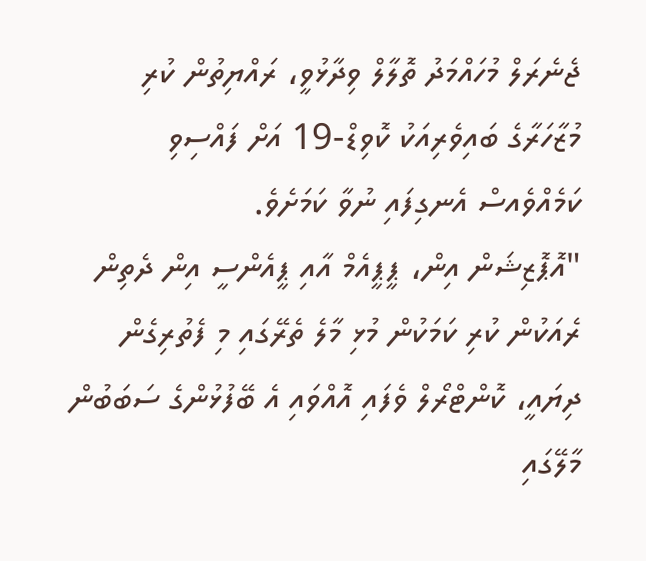ޖެނެރަލް މުހައްމަދު ތޮލާލް ވިދާޅުވީ، ރައްޔިތުން ކުރި މުޒާހަރާގެ ބައިވެރިއަކު ކޮވިޑް-19 އަށް ފައްސިވި ކަމެއްވެއސް އެނގިފައި ނުވާ ކަމަށެވެ.
"އޮޕޮޒިޝަން އިން، ޕީޕީއެމް އާއި ޕީއެންސީ އިން ދެތިން ރެއަކުން ކުރި ކަމަކުން މުޅި މާލެ ތެރޭގައި މި ފެތުރިގެން ދިޔައީ، ކޮންޓްރޯލް ވެފައި އޮއްވައި އެ ބޭފުޅުންގެ ސަބަބުން މާލޭގައި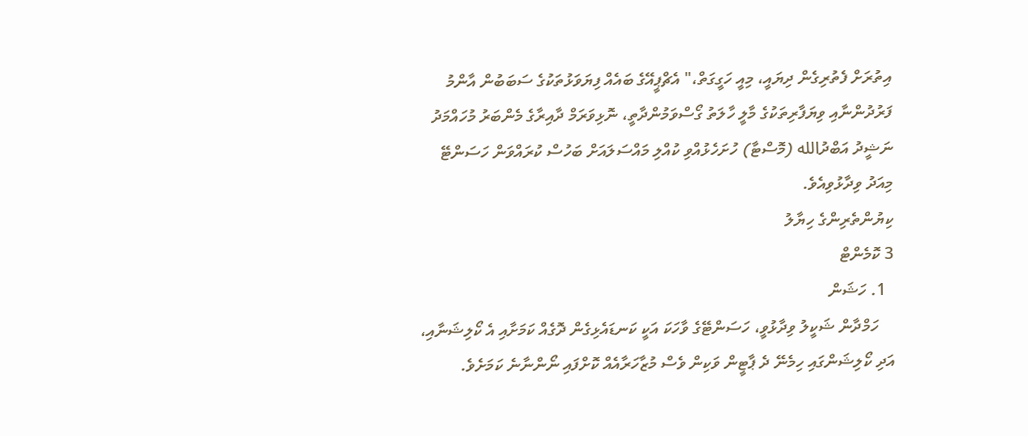އިތުރަށް ފެތުރިގެން ދިޔައީ، މިއީ ހަގީގަތް،" އެޗްޕީއޭގެ ބައެއް ފިޔަވަޅުތަކުގެ ސަބަބުން އާންމު ފަރުދުންނާއި ވިޔަފާރިތަކުގެ މާލީ ހާލަތު ގޯސްވަމުންދާތީ، ނޮޅިވަރަމް ދާއިރާގެ މެންބަރު މުހައްމަދު ނަޝީދު އަބްދުالله (މޮސްޓާ) ހުށަހެޅުއްވި ކުއްލި މައްސަލައަށް ބަހުސް ކުރައްވަން ހަސަންޓޭ މިއަދު ވިދާޅުވިއެވެ.
ކިޔުންތެރިންގެ ހިޔާލު
3 ކޮމެންޓް
  1. ހަޝަން
    ހަމްދާން ޝަކީލު ވިދާޅުވީ، ހަސަންޓޭގެ ވާހަކަ އަކީ ކަނޑައެޅިގެން ދޮގެއް ކަމަށާއި އެ ކޯލިޝަނާއި، އަދި ކޯލިޝަންގައި ހިމެނޭ ދެ ޕާޓީން ވަކިން ވެސް މުޒާހަރާއެއް ކޮށްފައި ނޯންނާނެ ކަމަށެވެ.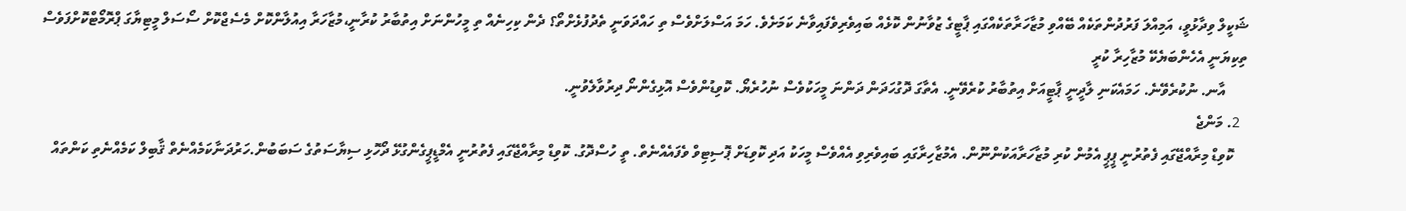ޝަކީލް ވިދާޅުވީ، އަމިއްލަ ފަރުދުންތަކެއް ބޭއްވި މުޒާހަރާތަކެއްގައި ޕާޓީގެ ޒުވާނުން ކޮޅެއް ބައިވެރިވެފައިވާނެ ކަމަށެވެ. ހަމަ އަސްލަށްވެސް ތި ހައްދަވަނީ ތެދުފުޅެށްތޯ؟ ދެން ކިހިނެއް ތި މީހުންނަށް އިތުބާރު ކުރާނީ،މުޒާހަރާ އިއުލާންކޮށް މެސެޖްކޮށް ސޯސަލް މީޓިޔާގަ ޕްރޮމޯޓްކޮށްފަވެސް ތިކިޔަނީ އެހެންބަޔެކޭ މުޒާހިރާ ކުރީ
      އާނ. ނުކުރެވޭނެ. ހަމައެކަނި ލާދީނީ ޕާޓީއަށް އިތުބާރު ކުރެވޭނީ. އެތާގަ ދޮގުހަދަން ދަންނަ މީހަކުވެސް ނުހުރެޔޯ. ކޮވިޑުންވެސް އޮޅިގެންނޯ ދިރުވާލެވުނީ.
  2. މަންޖެ
    ކޮވިޑް މިރާއްޖޭގައި ފެތުރުނީ ޕީޕީ އެމުން ކުރި މުޒާހަރާއަކުންނޫން. އެމުޒާހިރާގައި ބައިވެރިވި އެއްވެސް މީހަކު އަދި ކޮވިޑަށް ޕޮސިޓިވް ވެފައެއްނެތް. ތީ ހުސްދޮގު. ކޮވިޑް މިރާއްޖޭގައި ފެތުރުނީ އެމްޑީޕީގެންގުޅޭ ދޯހޮޅި ސިޔާސަތުގެ ސަބަބުން.ހަރުދަނާކަމެއްނެތް ޤާބިލް ކަމެއްނެތި ކަންތައް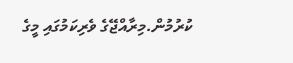ކުރުމުން.މިރާއްޖޭގެ ވެރިކަމުގައި މީގެ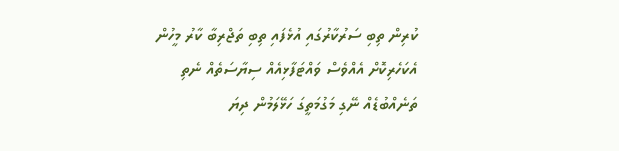ކުރިން ތިބި ސަރުކާރުގައި އުޅެފައި ތިބި ތަޖްރިބާ ކާރު މީހުން އެކަހެރިކޮށް އެއްވެސް ވައްޓަފާޅިއެއް ސިޔާސަތެއް ނެތި ތަނެއްބުޑެއް ނޭގި މަގުމަތީގަ ހަޅޭލަމުން ދިޔަ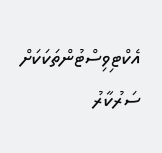އެކްޓިވިސްޓުންތަކަކަށް ސަރުކާރު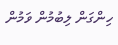ހިންގަން ލިބުމުން ވަމުން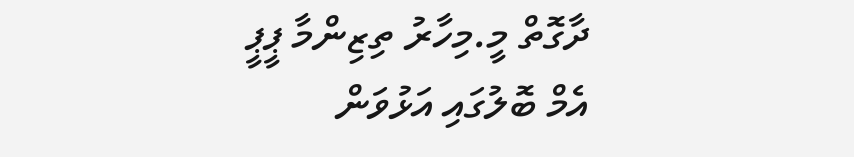ދާގޮތް މީ.މިހާރު ތިޒިންމާ ޕީޕީ އެމް ބޮލުގައި އަޅުވަން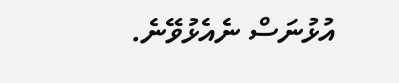އުޅުނަސް ނެއެޅުވޭނެ.